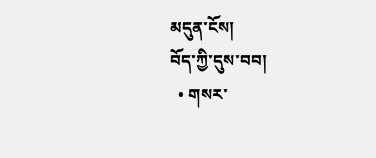མདུན་ངོས།
བོད་ཀྱི་དུས་བབ།
  • གསར་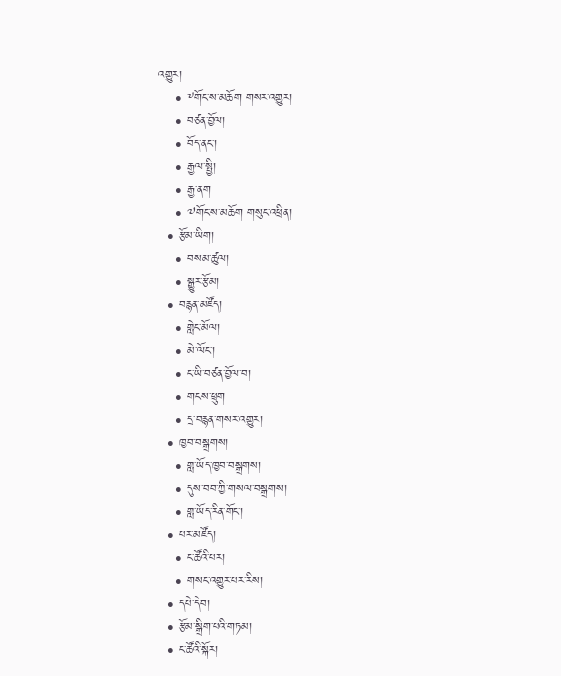འགྱུར།
    • ༸གོང་ས་མཆོག གསར་འགྱུར།
    • བཙན་བྱོལ།
    • བོད་ནང་།
    • རྒྱལ་སྤྱི།
    • རྒྱ་ནག
    • ༧གོང་ས་མཆོག གསུང་འཕྲིན།
  • རྩོམ་ཡིག།
    • བསམ་ཚུལ།
    • སྒྱུར་རྩོམ།
  • བརྙན་མཛོད།
    • གླེང་མོལ།
    • མེ་ལོང་།
    • ང་ཡི་བཙན་བྱོལ་བ།
    • གངས་ཕྲུག
    • དྲ་བརྙན་གསར་འགྱུར།
  • ཁྱབ་བསྒྲགས།
    • གླ་ཡོད་ཁྱབ་བསྒྲགས།
    • དུས་བབ་ཀྱི་གསལ་བསྒྲགས།
    • གླ་ཡོད་རིན་གོང་།
  • པར་མཛོད།
    • ང་ཚོའི་པར།
    • གསང་འགྱུར་པར་རིས།
  • དཔེ་དེབ།
  • རྩོམ་སྒྲིག་པའི་གཏམ།
  • ང་ཚོའི་སྐོར།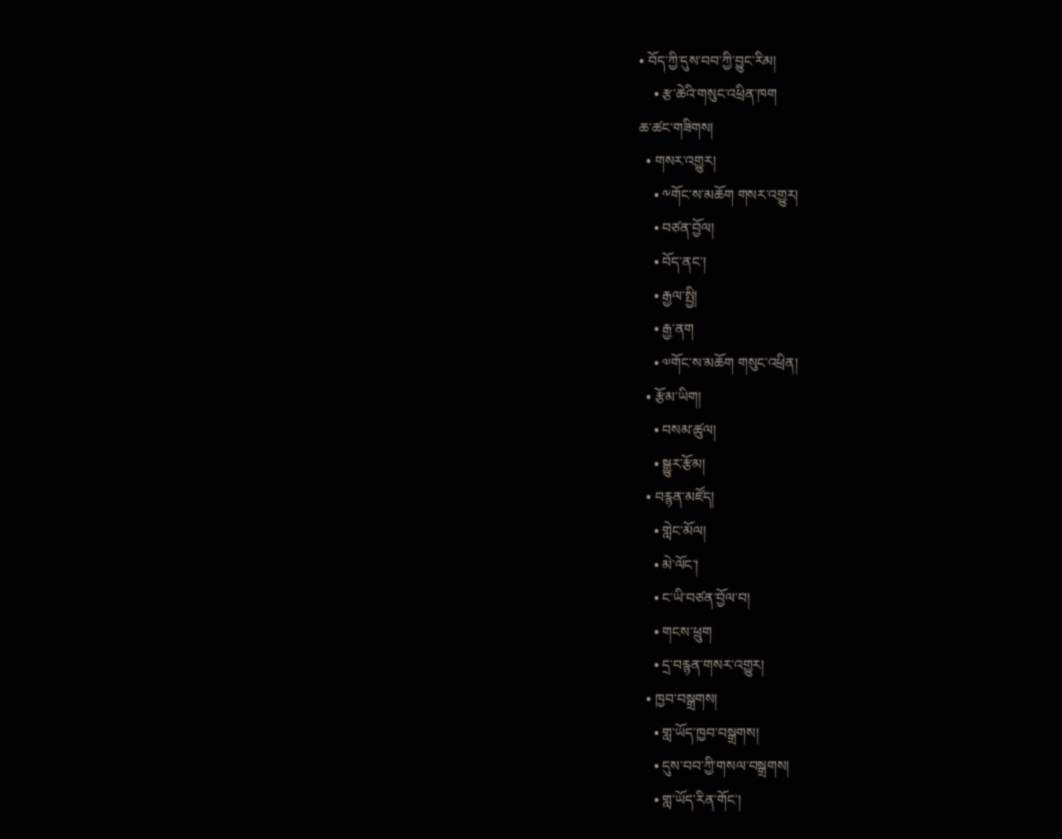• བོད་ཀྱི་དུས་བབ་ཀྱི་བྱུང་རིམ།
    • རྩ་ཆེའི་གསུང་འཕྲིན་ཁག
ཆ་ཚང་གཟིགས།
  • གསར་འགྱུར།
    • ༸གོང་ས་མཆོག གསར་འགྱུར།
    • བཙན་བྱོལ།
    • བོད་ནང་།
    • རྒྱལ་སྤྱི།
    • རྒྱ་ནག
    • ༧གོང་ས་མཆོག གསུང་འཕྲིན།
  • རྩོམ་ཡིག།
    • བསམ་ཚུལ།
    • སྒྱུར་རྩོམ།
  • བརྙན་མཛོད།
    • གླེང་མོལ།
    • མེ་ལོང་།
    • ང་ཡི་བཙན་བྱོལ་བ།
    • གངས་ཕྲུག
    • དྲ་བརྙན་གསར་འགྱུར།
  • ཁྱབ་བསྒྲགས།
    • གླ་ཡོད་ཁྱབ་བསྒྲགས།
    • དུས་བབ་ཀྱི་གསལ་བསྒྲགས།
    • གླ་ཡོད་རིན་གོང་།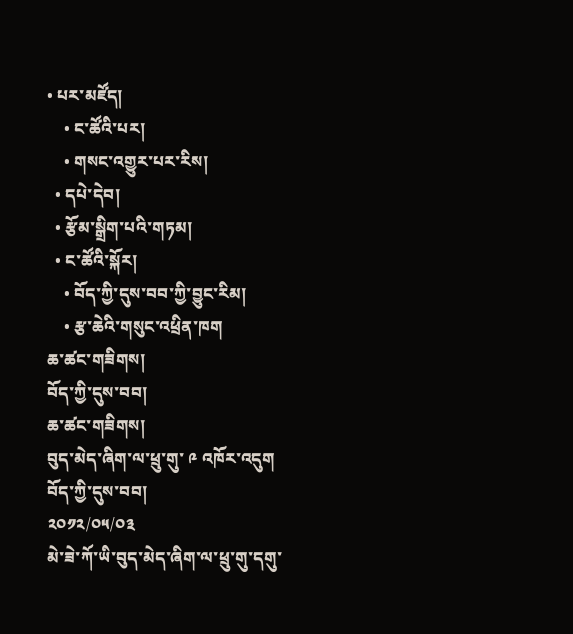• པར་མཛོད།
    • ང་ཚོའི་པར།
    • གསང་འགྱུར་པར་རིས།
  • དཔེ་དེབ།
  • རྩོམ་སྒྲིག་པའི་གཏམ།
  • ང་ཚོའི་སྐོར།
    • བོད་ཀྱི་དུས་བབ་ཀྱི་བྱུང་རིམ།
    • རྩ་ཆེའི་གསུང་འཕྲིན་ཁག
ཆ་ཚང་གཟིགས།
བོད་ཀྱི་དུས་བབ།
ཆ་ཚང་གཟིགས།
བུད་མེད་ཞིག་ལ་ཕྲུ་གུ་ ༩ འཁོར་འདུག
བོད་ཀྱི་དུས་བབ།
༢༠༡༢/༠༥/༠༣
མེ་ཟེ་ཀོ་ཡི་བུད་མེད་ཞིག་ལ་ཕྲུ་གུ་དགུ་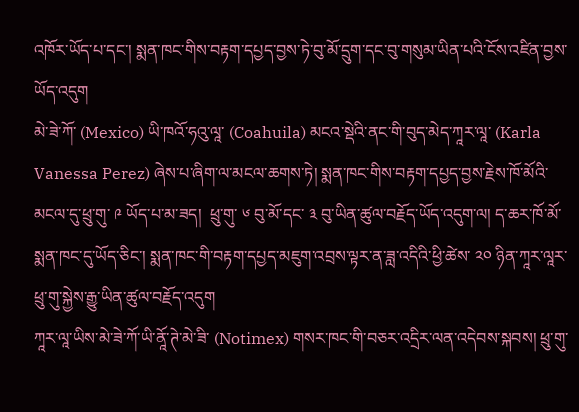འཁོར་ཡོད་པ་དང་། སྨན་ཁང་གིས་བརྟག་དཔྱད་བྱས་ཏེ་བུ་མོ་དྲུག་དང་བུ་གསུམ་ཡིན་པའི་ངོས་འཛིན་བྱས་ཡོད་འདུག
མེ་ཟེ་ཀོ་ (Mexico) ཡི་ཁའོ་ཧའུ་ལཱ་ (Coahuila) མངའ་སྡེའི་ནང་གི་བུད་མེད་ཀཱར་ལཱ་ (Karla Vanessa Perez) ཞེས་པ་ཞིག་ལ་མངལ་ཆགས་ཏེ། སྨན་ཁང་གིས་བརྟག་དཔྱད་བྱས་རྗེས་ཁོ་མོའི་མངལ་དུ་ཕྲུ་གུ་ ༩ ཡོད་པ་མ་ཟད།  ཕྲུ་གུ་ ༦ བུ་མོ་དང་ ༣ བུ་ཡིན་ཚུལ་བརྗོད་ཡོད་འདུག་ལ། ད་ཆར་ཁོ་མོ་སྨན་ཁང་དུ་ཡོད་ཅིང་། སྨན་ཁང་གི་བརྟག་དཔྱད་མཇུག་འབྲས་ལྟར་ན་ཟླ་འདིའི་ཕྱི་ཚེས་ ༢༠ ཉིན་ཀཱར་ལཱར་ཕྲུ་གུ་སྐྱེས་རྒྱུ་ཡིན་ཚུལ་བརྗོད་འདུག
ཀཱར་ལཱ་ཡིས་མེ་ཟེ་ཀོ་ཡི་ནཱོ་ཊེ་མེ་ཟི་ (Notimex) གསར་ཁང་གི་བཅར་འདྲིར་ལན་འདེབས་སྐབས། ཕྲུ་གུ་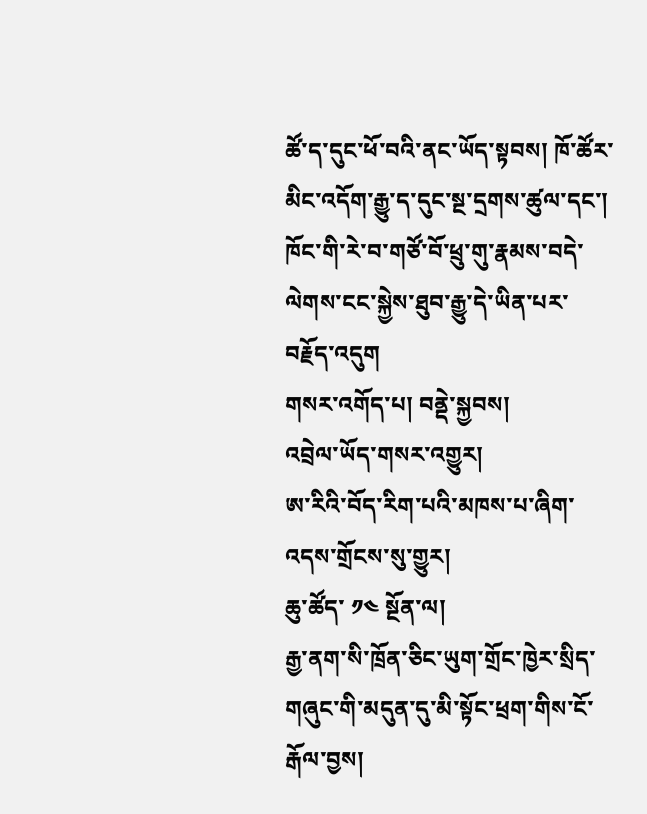ཚོ་ད་དུང་ཕོ་བའི་ནང་ཡོད་སྟབས། ཁོ་ཚོར་མིང་འདོག་རྒྱུ་ད་དུང་སྔ་དྲགས་ཚུལ་དང་། ཁོང་གི་རེ་བ་གཙོ་བོ་ཕྲུ་གུ་རྣམས་བདེ་ལེགས་ངང་སྐྱེས་ཐུབ་རྒྱུ་དེ་ཡིན་པར་བརྗོད་འདུག
གསར་འགོད་པ། བནྡེ་སྐྱབས།
འབྲེལ་ཡོད་གསར་འགྱུར།
ཨ་རིའི་བོད་རིག་པའི་མཁས་པ་ཞིག་འདས་གྲོངས་སུ་གྱུར།
ཆུ་ཚོད་ ༡༤ སྔོན་ལ།
རྒྱ་ནག་སི་ཁྲོན་ཅིང་ཡུག་གྲོང་ཁྱེར་སྲིད་གཞུང་གི་མདུན་དུ་མི་སྟོང་ཕྲག་གིས་ངོ་རྒོལ་བྱས།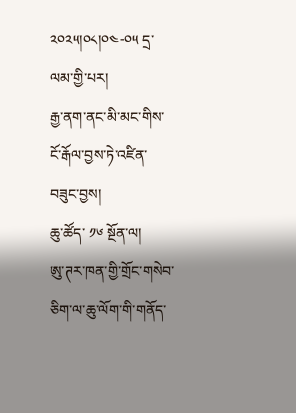༢༠༢༥།༠༨།༠༤-༠༥ དྲ་ལམ་གྱི་པར།
རྒྱ་ནག་ནང་མི་མང་གིས་ངོ་རྒོལ་བྱས་ཏེ་འཛིན་བཟུང་བྱས།
ཆུ་ཚོད་ ༡༦ སྔོན་ལ།
ཨུ་ཊར་ཁན་གྱི་གྲོང་གསེབ་ཅིག་ལ་ཆུ་ལོག་གི་གནོད་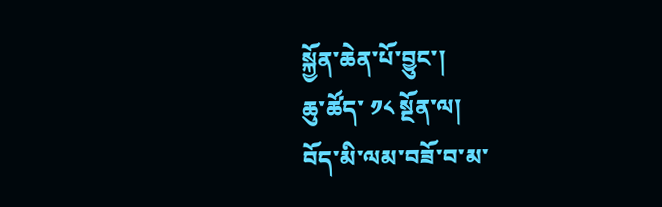སྐྱོན་ཆེན་པོ་བྱུང་།
ཆུ་ཚོད་ ༡༨ སྔོན་ལ།
བོད་མི་ལམ་བཟོ་བ་མ་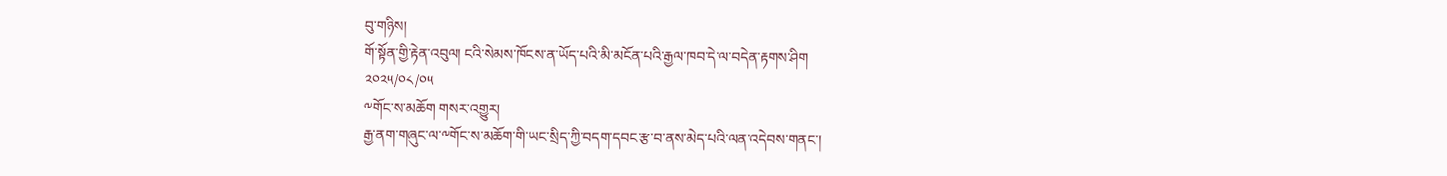བུ་གཉིས།
གོ་སྟོན་གྱི་རྟེན་འབུལ། ངའི་སེམས་ཁོངས་ན་ཡོད་པའི་མི་མངོན་པའི་རྒྱལ་ཁབ་དེ་ལ་བདེན་རྟགས་ཤིག
༢༠༢༥/༠༨/༠༥
༸གོང་ས་མཆོག གསར་འགྱུར།
རྒྱ་ནག་གཞུང་ལ་༸གོང་ས་མཆོག་གི་ཡང་སྲིད་ཀྱི་བདག་དབང་རྩ་བ་ནས་མེད་པའི་ལན་འདེབས་གནང་།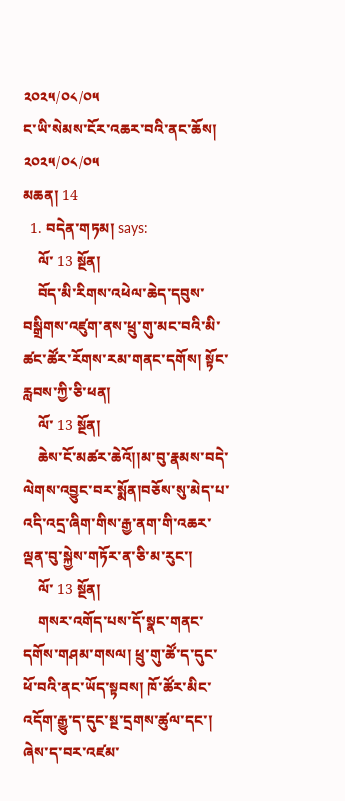༢༠༢༥/༠༨/༠༥
ང་ཡི་སེམས་ངོར་འཆར་བའི་ནང་ཆོས།
༢༠༢༥/༠༨/༠༥
མཆན། 14
  1. བདེན་གཏམ། says:
    ལོ་ 13 སྔོན།
    བོད་མི་རིགས་འཕེལ་ཆེད་དབུས་བསྒྲིགས་འཛུག་ནས་ཕྲུ་གུ་མང་བའི་མི་ཚང་ཚོར་རོགས་རམ་གནང་དགོས། སྟོང་རླབས་ཀྱི་ཅི་ཕན།
    ལོ་ 13 སྔོན།
    ཆེས་ངོ་མཚར་ཆེའོ།།མ་བུ་རྣམས་བདེ་ལེགས་འབྱུང་བར་སྨོན།བཅོས་སུ་མེད་པ་འདི་འདྲ་ཞིག་གིས་རྒྱ་ནག་གི་འཆར་ལྡན་བུ་སྐྱེས་གཏོར་ན་ཅི་མ་རུང་།
    ལོ་ 13 སྔོན།
    གསར་འགོད་པས་དོ་སྣང་གནང་དགོས་གཤམ་གསལ། ཕྲུ་གུ་ཚོ་ད་དུང་ཕོ་བའི་ནང་ཡོད་སྟབས། ཁོ་ཚོར་མིང་འདོག་རྒྱུ་ད་དུང་སྔ་དྲགས་ཚུལ་དང་། ཞེས་ད་བར་འཛམ་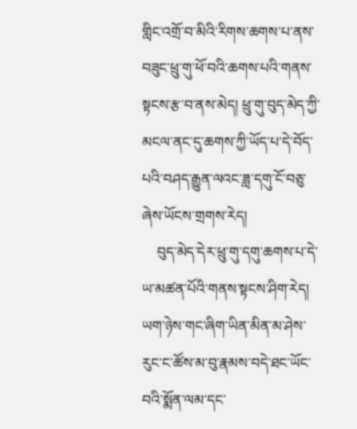གླིང་འགྲོ་བ་མིའི་རིགས་ཆགས་པ་ནས་བཟུང་ཕྲུ་གུ་ཕོ་བའི་ཆགས་པའི་གནས་སྟངས་རྩ་བ་ནས་མེད། ཕྲུ་གུ་བུད་མེད་ཀྱི་མངལ་ནང་དུ་ཆགས་ཀྱི་ཡོད་པ་དེ་བོད་པའི་བཤད་རྒྱུན་ལའང་ཟླ་དགུ་ངོ་བཅུ་ཞེས་ཡོངས་གྲགས་རེད།
    བུད་མེད་དེར་ཕྲུ་གུ་དགུ་ཆགས་པ་དེ་ཡ་མཚན་པོའི་གནས་སྟངས་ཤིག་རེད། ཡག་ཉེས་གང་ཞིག་ཡིན་མིན་མ་ཤེས་རུང་ང་ཚོས་མ་བུ་རྣམས་བདེ་ཐང་ཡོང་བའི་སྨོན་ལམ་དང་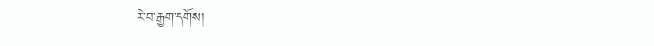རེ་བ་རྒྱག་དགོས།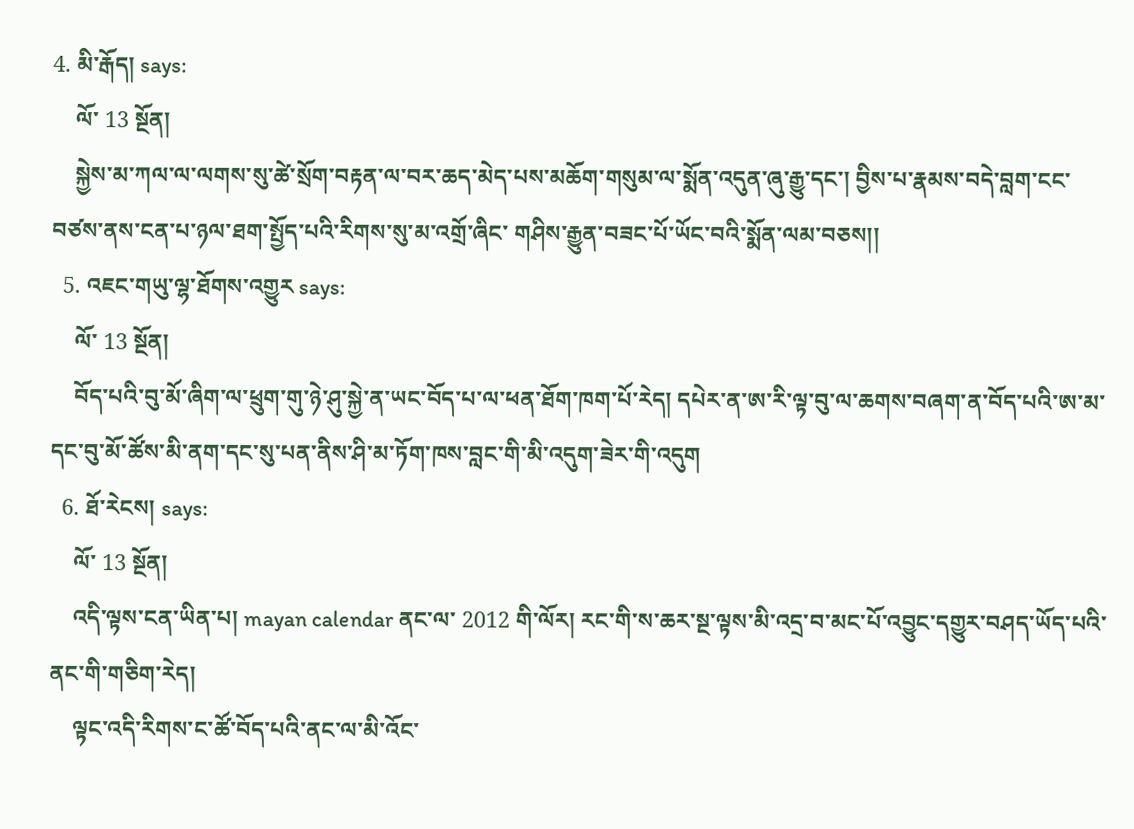4. མི་རྒོད། says:
    ལོ་ 13 སྔོན།
    སྐྱེས་མ་ཀལ་ལ་ལགས་སུ་ཚེ་སྲོག་བརྟན་ལ་བར་ཆད་མེད་པས་མཆོག་གསུམ་ལ་སྨོན་འདུན་ཞུ་རྒྱུ་དང་། བྱིས་པ་རྣམས་བདེ་བླག་ངང་བཙས་ནས་ངན་པ་ཉལ་ཐག་སྤྱོད་པའི་རིགས་སུ་མ་འགྲོ་ཞིང་ གཤིས་རྒྱུན་བཟང་པོ་ཡོང་བའི་སྨོན་ལམ་བཅས།།
  5. འཇང་གཡུ་ལྷ་ཐོགས་འགྱུར says:
    ལོ་ 13 སྔོན།
    བོད་པའི་བུ་མོ་ཞིག་ལ་ཕྲུག་གུ་ཉེ་ཤུ་སྐྱེ་ན་ཡང་བོད་པ་ལ་ཕན་ཐོག་ཁག་པོ་རེད། དཔེར་ན་ཨ་རི་ལྟ་བུ་ལ་ཆགས་བཞག་ན་བོད་པའི་ཨ་མ་དང་བུ་མོ་ཚོས་མི་ནག་དང་སུ་པན་ནིས་ཤི་མ་ཏོག་ཁས་བླང་གི་མི་འདུག་ཟེར་གི་འདུག
  6. ཐོ་རེངས། says:
    ལོ་ 13 སྔོན།
    འདི་ལྟས་ངན་ཡིན་པ། mayan calendar ནང་ལ་ 2012 གི་ལོར། རང་གི་ས་ཆར་སྔ་ལྟས་མི་འདྲ་བ་མང་པོ་འབྱུང་དགྱུར་བཤད་ཡོད་པའི་ནང་གི་གཅིག་རེད།
    ལྟང་འདི་རིགས་ང་ཚོ་བོད་པའི་ནང་ལ་མི་འོང་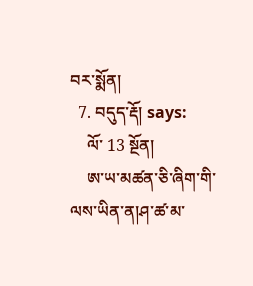བར་སྨོན།
  7. བདུད་རྡོ། says:
    ལོ་ 13 སྔོན།
    ཨ་ཡ་མཚན་ཅི་ཞིག་གི་ལས་ཡིན་ན།ཤ་ཚ་མ་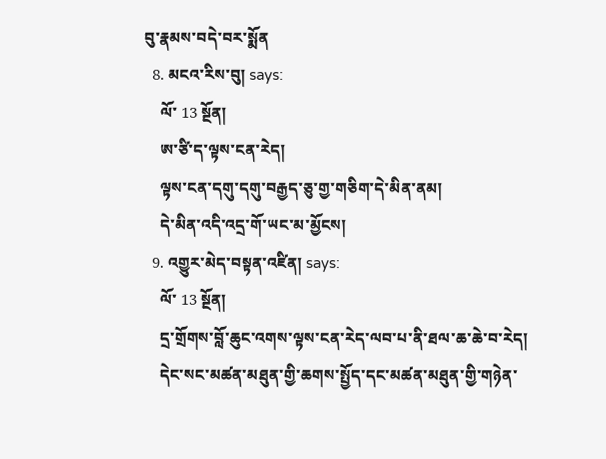བུ་རྣམས་བདེ་བར་སྨོན
  8. མངའ་རིས་བུ། says:
    ལོ་ 13 སྔོན།
    ཨ་ཙི་ད་ལྟས་ངན་རེད།
    ལྟས་ངན་དགུ་དགུ་བརྒྱད་ཅུ་གྱ་གཅིག་དེ་མིན་ནམ།
    དེ་མིན་འདི་འདྲ་གོ་ཡང་མ་མྱོངས།
  9. འགྱུར་མེད་བསྟན་འཛིན། says:
    ལོ་ 13 སྔོན།
    དྲ་གྲོགས་བློ་ཆུང་འགས་ལྟས་ངན་རེད་ལབ་པ་ནི་ཐལ་ཆ་ཆེ་བ་རེད།
    དེང་སང་མཚན་མཐུན་གྱི་ཆགས་སྤྱོད་དང་མཚན་མཐུན་གྱི་གཉེན་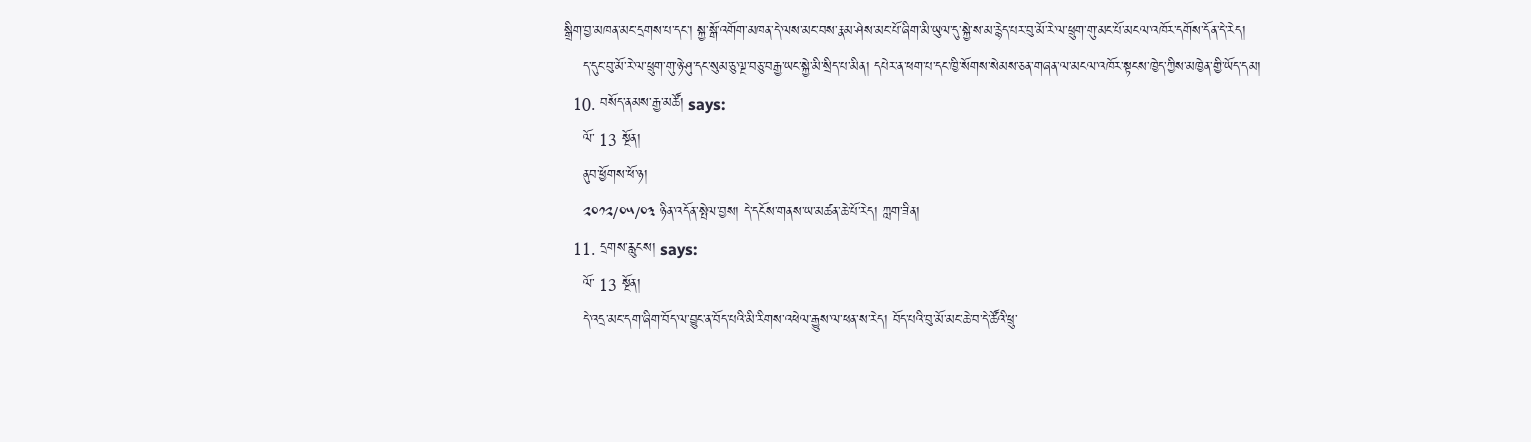སྒྲིག་བྱ་མཁན་མང་དྲགས་པ་དང་། སྐྱ་སྒོ་འགོག་མཁན་དེ་ལས་མང་བས་རྣམ་ཤེས་མང་པོ་ཞིག་མི་ཡུལ་དུ་སྐྱེ་ས་མ་རྙེད་པར་བུ་མོ་རེ་ལ་ཕྲུག་གུ་མང་པོ་མངལ་འཁོར་དགོས་དོན་དེ་རེད།
    ད་དུང་བུ་མོ་རེ་ལ་ཕྲུག་གུ་ཉེ་ཤུ་དང་སུམ་ཅུ་ལྔ་བཅུ་བརྒྱ་ཡང་སྐྱེ་མི་སྲིད་པ་མིན། དཔེར་ན་ཕག་པ་དང་ཁྱི་སོགས་སེམས་ཅན་གཞན་ལ་མངལ་འཁོར་སྟངས་ཁྱེད་ཀྱིས་མཁྱེན་གྱི་ཡོད་དམ།
  10. བསོད་ནམས་རྒྱ་མཚོ། says:
    ལོ་ 13 སྔོན།
    ནུབ་ཕྱོགས་ཕོ་ཉ།
    ༢༠༡༢/༠༥/༠༣ ཉིན་འདོན་སྤེལ་བྱས། དེ་དངོས་གནས་ཡ་མཚན་ཆེ་པོ་རེད། ཀླག་ཟིན།
  11. དྲགས་རླུངས། says:
    ལོ་ 13 སྔོན།
    དེ་འདྲ་མང་དག་ཞིག་བོད་ལ་བྱུང་ན་བོད་པའི་མི་རིགས་འཕེལ་རྒྱུས་ལ་ཕན་ས་རེད། བོད་པའི་བུ་མོ་མང་ཆེ་བ་དེ་ཚོའི་ཕྲུ་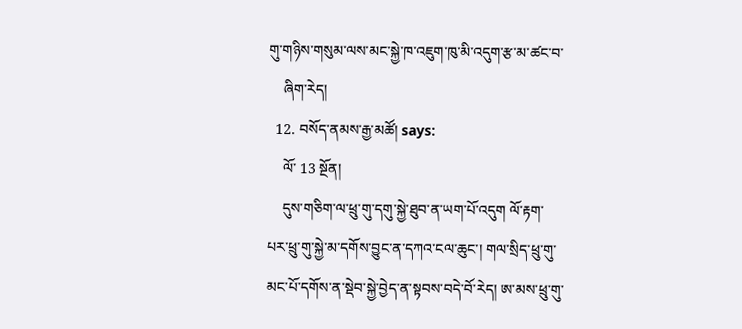གུ་གཉིས་གསུམ་ལས་མང་སྐྱེ་ཁ་འཇུག་ཁུ་མི་འདུག་རྩ་མ་ཚང་བ་
    ཞིག་རེད།
  12. བསོད་ནམས་རྒྱ་མཚོ། says:
    ལོ་ 13 སྔོན།
    དུས་གཅིག་ལ་ཕྲུ་གུ་དགུ་སྐྱེ་ཐུབ་ན་ཡག་པོ་འདུག ལོ་རྟག་པར་ཕྲུ་གུ་སྐྱེ་མ་དགོས་བྱུང་ན་དཀའ་ངལ་ཆུང་། གལ་སྲིད་ཕྲུ་གུ་མང་པོ་དགོས་ན་སྡེབ་སྐྱེ་བྱེད་ན་སྟབས་བདེ་བོ་རེད། ཨ་མས་ཕྲུ་གུ་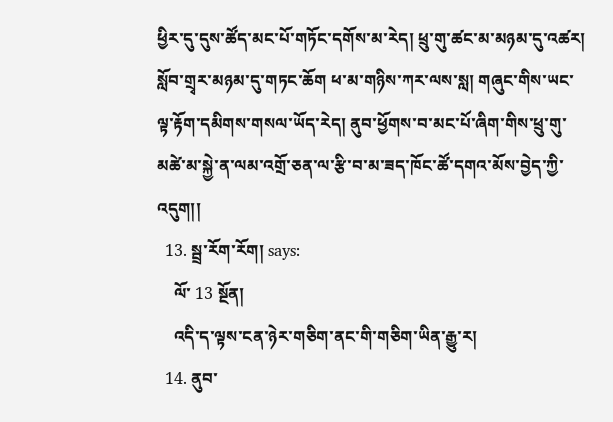ཕྱིར་དུ་དུས་ཚོད་མང་པོ་གཏོང་དགོས་མ་རེད། ཕྲུ་གུ་ཚང་མ་མཉམ་དུ་འཚར། སློབ་གྲྭར་མཉམ་དུ་གཏང་ཆོག ཕ་མ་གཉིས་ཀར་ལས་སླ། གཞུང་གིས་ཡང་ལྟ་རྟོག་དམིགས་གསལ་ཡོད་རེད། ནུབ་ཕྱོགས་བ་མང་པོ་ཞིག་གིས་ཕྲུ་གུ་མཚེ་མ་སྐྱེ་ན་ལམ་འགྲོ་ཅན་ལ་རྩི་བ་མ་ཟད་ཁོང་ཚོ་དགའ་མོས་བྱེད་ཀྱི་འདུག།།
  13. སྦྲ་རོག་རོག། says:
    ལོ་ 13 སྔོན།
    འདི་ད་ལྟས་ངན་ཉེར་གཅིག་ནང་གི་གཅིག་ཡིན་རྒྱུ་ར།
  14. ནུབ་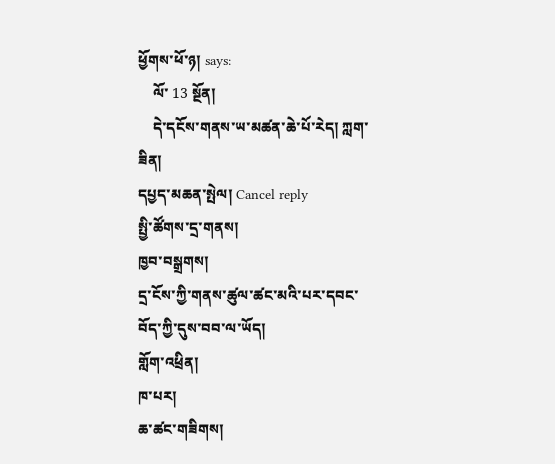ཕྱོགས་ཕོ་ཉ། says:
    ལོ་ 13 སྔོན།
    དེ་དངོས་གནས་ཡ་མཚན་ཆེ་པོ་རེད། ཀླག་ཟིན།
དཔྱད་མཆན་སྤེལ། Cancel reply
སྤྱི་ཚོགས་དྲ་གནས།
ཁྱབ་བསྒྲགས།
དྲ་ངོས་ཀྱི་གནས་ཚུལ་ཚང་མའི་པར་དབང་བོད་ཀྱི་དུས་བབ་ལ་ཡོད།
གློག་འཕྲིན།
ཁ་པར།
ཆ་ཚང་གཟིགས།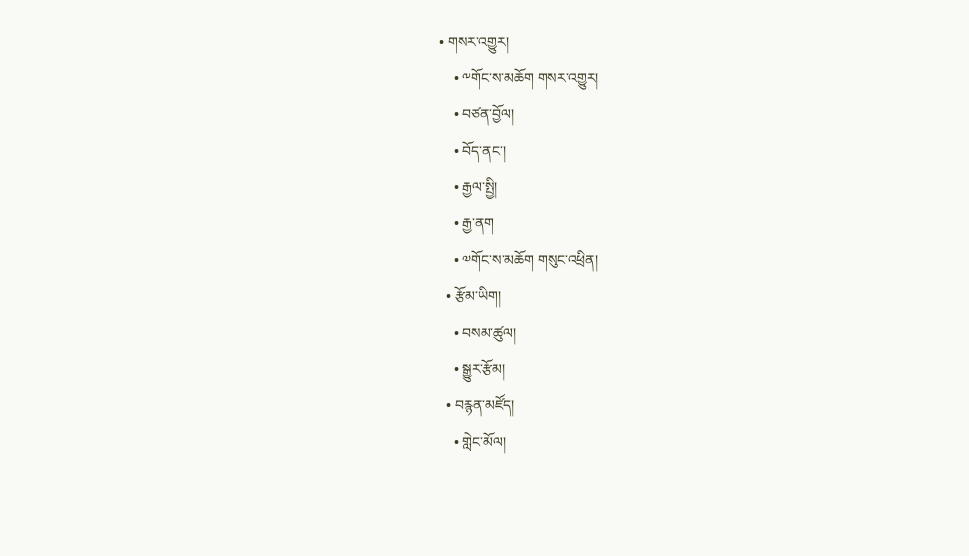• གསར་འགྱུར།
    • ༸གོང་ས་མཆོག གསར་འགྱུར།
    • བཙན་བྱོལ།
    • བོད་ནང་།
    • རྒྱལ་སྤྱི།
    • རྒྱ་ནག
    • ༧གོང་ས་མཆོག གསུང་འཕྲིན།
  • རྩོམ་ཡིག།
    • བསམ་ཚུལ།
    • སྒྱུར་རྩོམ།
  • བརྙན་མཛོད།
    • གླེང་མོལ།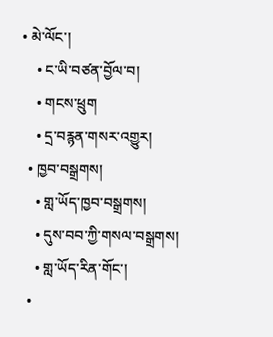• མེ་ལོང་།
    • ང་ཡི་བཙན་བྱོལ་བ།
    • གངས་ཕྲུག
    • དྲ་བརྙན་གསར་འགྱུར།
  • ཁྱབ་བསྒྲགས།
    • གླ་ཡོད་ཁྱབ་བསྒྲགས།
    • དུས་བབ་ཀྱི་གསལ་བསྒྲགས།
    • གླ་ཡོད་རིན་གོང་།
  •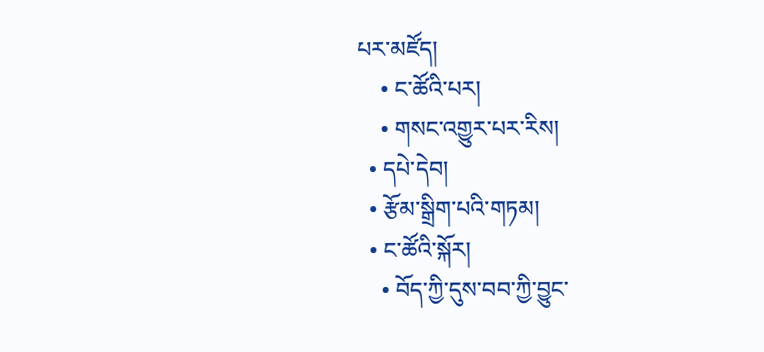པར་མཛོད།
    • ང་ཚོའི་པར།
    • གསང་འགྱུར་པར་རིས།
  • དཔེ་དེབ།
  • རྩོམ་སྒྲིག་པའི་གཏམ།
  • ང་ཚོའི་སྐོར།
    • བོད་ཀྱི་དུས་བབ་ཀྱི་བྱུང་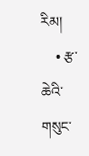རིམ།
    • རྩ་ཆེའི་གསུང་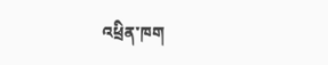འཕྲིན་ཁག